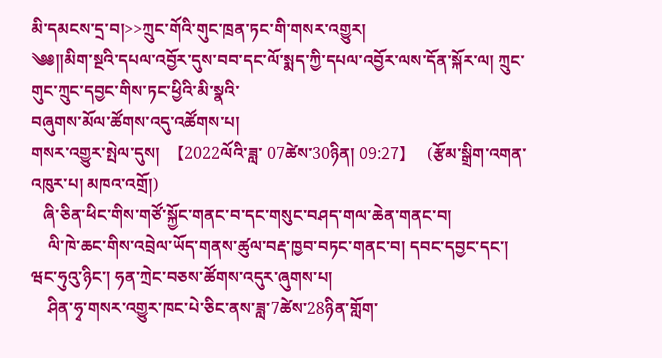མི་དམངས་དྲ་བ།>>ཀྲུང་གོའི་གུང་ཁྲན་ཏང་གི་གསར་འགྱུར།
༄༅།།མིག་སྔའི་དཔལ་འབྱོར་དུས་བབ་དང་ལོ་སྨད་ཀྱི་དཔལ་འབྱོར་ལས་དོན་སྐོར་ལ། ཀྲུང་གུང་ཀྲུང་དབྱང་གིས་ཏང་ཕྱིའི་མི་སྣའི་
བཞུགས་མོལ་ཚོགས་འདུ་འཚོགས་པ།
གསར་འགྱུར་སྤེལ་དུས།  【2022ལོའི་ཟླ་ 07ཚེས་30ཉིན། 09:27】   (རྩོམ་སྒྲིག་འགན་འཁུར་པ། མཁའ་འགྲོ།)
   ཞི་ཅིན་ཕིང་གིས་གཙོ་སྐྱོང་གནང་བ་དང་གསུང་བཤད་གལ་ཆེན་གནང་བ།
    ལི་ཁེ་ཆང་གིས་འབྲེལ་ཡོད་གནས་ཚུལ་བརྡ་ཁྱབ་བཏང་གནང་བ། དབང་དབྱང་དང་། ཝང་ཧུའུ་ཉིང་། ཧན་ཀྲེང་བཅས་ཚོགས་འདུར་ཞུགས་པ།
    ཤིན་ཧྭ་གསར་འགྱུར་ཁང་པེ་ཅིང་ནས་ཟླ་7ཚེས་28ཉིན་གློག་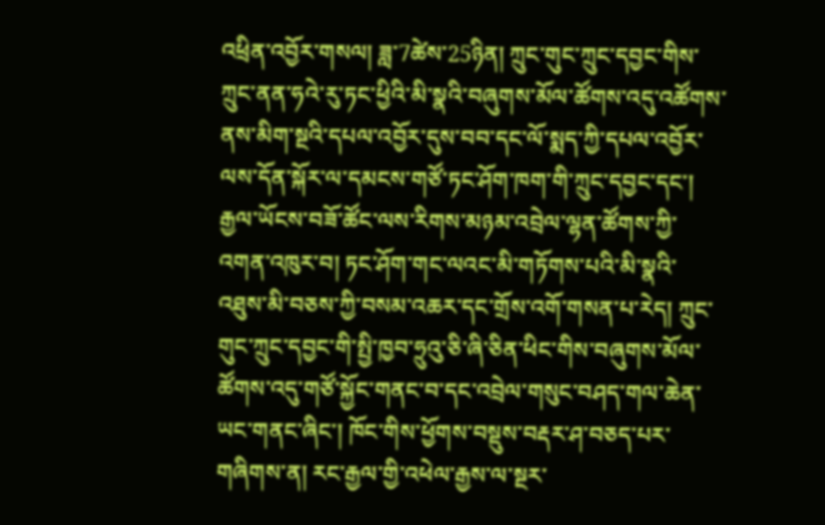འཕྲིན་འབྱོར་གསལ། ཟླ་7ཚེས་25ཉིན། ཀྲུང་གུང་ཀྲུང་དབྱང་གིས་ཀྲུང་ནན་ཧའེ་རུ་ཏང་ཕྱིའི་མི་སྣའི་བཞུགས་མོལ་ཚོགས་འདུ་འཚོགས་ནས་མིག་སྔའི་དཔལ་འབྱོར་དུས་བབ་དང་ལོ་སྨད་ཀྱི་དཔལ་འབྱོར་ལས་དོན་སྐོར་ལ་དམངས་གཙོ་ཏང་ཤོག་ཁག་གི་ཀྲུང་དབྱང་དང་། རྒྱལ་ཡོངས་བཟོ་ཚོང་ལས་རིགས་མཉམ་འབྲེལ་ལྷན་ཚོགས་ཀྱི་འགན་འཁུར་བ། ཏང་ཤོག་གང་ལའང་མི་གཏོགས་པའི་མི་སྣའི་འཐུས་མི་བཅས་ཀྱི་བསམ་འཆར་དང་གྲོས་འགོ་གསན་པ་རེད། ཀྲུང་གུང་ཀྲུང་དབྱང་གི་སྤྱི་ཁྱབ་ཧྲུའུ་ཅི་ཞི་ཅིན་ཕིང་གིས་བཞུགས་མོལ་ཚོགས་འདུ་གཙོ་སྐྱོང་གནང་བ་དང་འབྲེལ་གསུང་བཤད་གལ་ཆེན་ཡང་གནང་ཞིང་། ཁོང་གིས་ཕྱོགས་བསྡུས་བརྡར་ཤ་བཅད་པར་གཞིགས་ན། རང་རྒྱལ་གྱི་འཕེལ་རྒྱས་ལ་སྔར་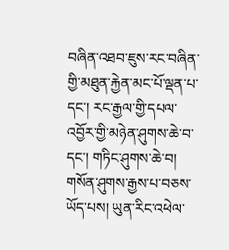བཞིན་འཐབ་ཇུས་རང་བཞིན་གྱི་མཐུན་རྐྱེན་མང་པོ་ལྡན་པ་དང་། རང་རྒྱལ་གྱི་དཔལ་འབྱོར་གྱི་མཉེན་ཤུགས་ཆེ་བ་དང་། གཏིང་ཤུགས་ཆེ་བ། གསོན་ཤུགས་རྒྱས་པ་བཅས་ཡོད་པས། ཡུན་རིང་འཕེལ་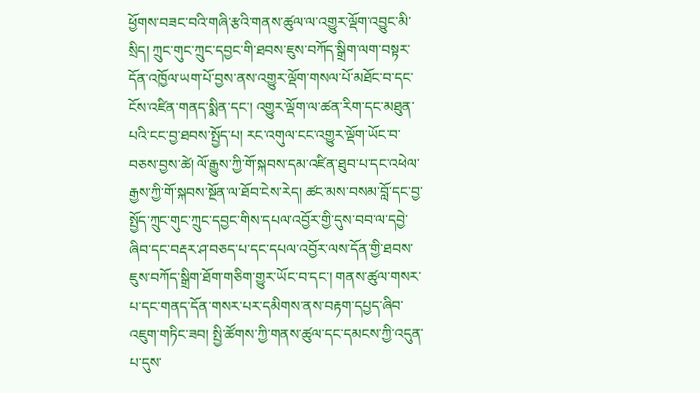ཕྱོགས་བཟང་བའི་གཞི་རྩའི་གནས་ཚུལ་ལ་འགྱུར་ལྡོག་འབྱུང་མི་སྲིད། ཀྲུང་གུང་ཀྲུང་དབྱང་གི་ཐབས་ཇུས་བཀོད་སྒྲིག་ལག་བསྟར་དོན་འཁྱོལ་ཡག་པོ་བྱས་ནས་འགྱུར་ལྡོག་གསལ་པོ་མཐོང་བ་དང་ངོས་འཛིན་གནད་སྨིན་དང་། འགྱུར་ལྡོག་ལ་ཚན་རིག་དང་མཐུན་པའི་ངང་བྱ་ཐབས་སྤྱོད་པ། རང་འགུལ་ངང་འགྱུར་ལྡོག་ཡོང་བ་བཅས་བྱས་ཚེ། ལོ་རྒྱུས་ཀྱི་གོ་སྐབས་དམ་འཛིན་ཐུབ་པ་དང་འཕེལ་རྒྱས་ཀྱི་གོ་སྐབས་སྔོན་ལ་ཐོབ་ངེས་རེད། ཚང་མས་བསམ་བློ་དང་བྱ་སྤྱོད་ཀྲུང་གུང་ཀྲུང་དབྱང་གིས་དཔལ་འབྱོར་གྱི་དུས་བབ་ལ་དབྱེ་ཞིབ་དང་བརྡར་ཤ་བཅད་པ་དང་དཔལ་འབྱོར་ལས་དོན་གྱི་ཐབས་ཇུས་བཀོད་སྒྲིག་ཐོག་གཅིག་གྱུར་ཡོང་བ་དང་། གནས་ཚུལ་གསར་པ་དང་གནད་དོན་གསར་པར་དམིགས་ནས་བརྟག་དཔྱད་ཞིབ་འཇུག་གཏིང་ཟབ། སྤྱི་ཚོགས་ཀྱི་གནས་ཚུལ་དང་དམངས་ཀྱི་འདུན་པ་དུས་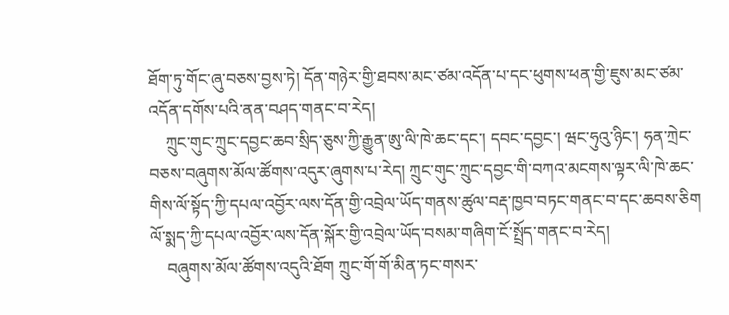ཐོག་ཏུ་གོང་ཞུ་བཅས་བྱས་ཏེ། དོན་གཉེར་གྱི་ཐབས་མང་ཙམ་འདོན་པ་དང་ཕུགས་ཕན་གྱི་ཇུས་མང་ཙམ་འདོན་དགོས་པའི་ནན་བཤད་གནང་བ་རེད།
    ཀྲུང་གུང་ཀྲུང་དབྱང་ཆབ་སྲིད་ཅུས་ཀྱི་རྒྱུན་ཨུ་ལི་ཁེ་ཆང་དང་། དབང་དབྱང་། ཝང་ཧུའུ་ཉིང་། ཧན་ཀྲེང་བཅས་བཞུགས་མོལ་ཚོགས་འདུར་ཞུགས་པ་རེད། ཀྲུང་གུང་ཀྲུང་དབྱང་གི་བཀའ་མངགས་ལྟར་ལི་ཁེ་ཆང་གིས་ལོ་སྟོད་ཀྱི་དཔལ་འབྱོར་ལས་དོན་གྱི་འབྲེལ་ཡོད་གནས་ཚུལ་བརྡ་ཁྱབ་བཏང་གནང་བ་དང་ཆབས་ཅིག ལོ་སྨད་ཀྱི་དཔལ་འབྱོར་ལས་དོན་སྐོར་གྱི་འབྲེལ་ཡོད་བསམ་གཞིག་ངོ་སྤྲོད་གནང་བ་རེད།
    བཞུགས་མོལ་ཚོགས་འདུའི་ཐོག ཀྲུང་གོ་གོ་མིན་ཏང་གསར་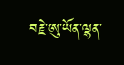བརྗེ་ཨུ་ཡོན་ལྷན་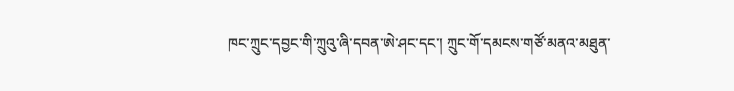ཁང་ཀྲུང་དབྱང་གི་ཀྲུའུ་ཞི་དབན་ཨེ་ཤང་དང་། ཀྲུང་གོ་དམངས་གཙོ་མནའ་མཐུན་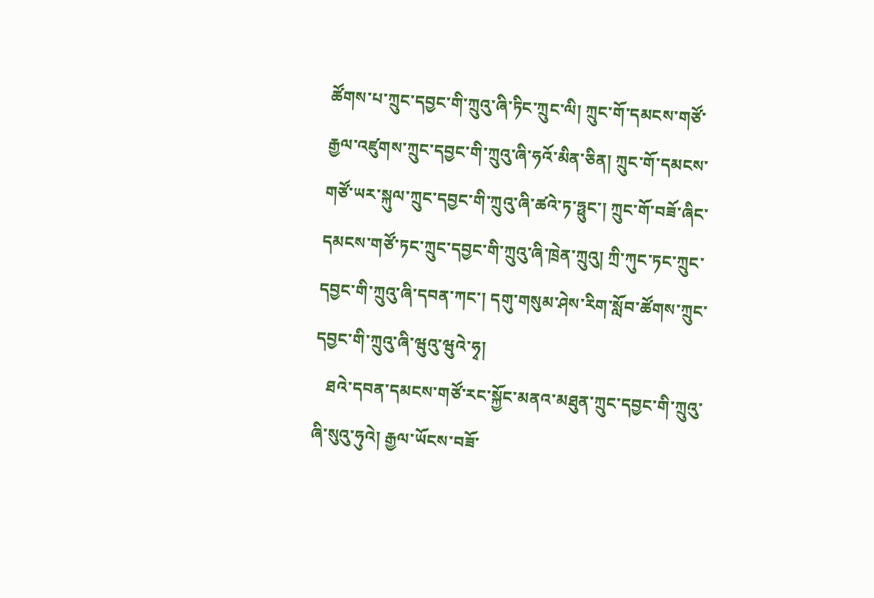ཚོགས་པ་ཀྲུང་དབྱང་གི་ཀྲུའུ་ཞི་ཏིང་ཀྲུང་ལི། ཀྲུང་གོ་དམངས་གཙོ་རྒྱལ་འཛུགས་ཀྲུང་དབྱང་གི་ཀྲུའུ་ཞི་ཧའོ་མིན་ཅིན། ཀྲུང་གོ་དམངས་གཙོ་ཡར་སྐུལ་ཀྲུང་དབྱང་གི་ཀྲུའུ་ཞི་ཚའེ་ཏ་ཧྥུང་། ཀྲུང་གོ་བཟོ་ཞིང་དམངས་གཙོ་ཏང་ཀྲུང་དབྱང་གི་ཀྲུའུ་ཞི་ཁྲེན་ཀྲུའུ། ཀྲི་ཀུང་ཏང་ཀྲུང་དབྱང་གི་ཀྲུའུ་ཞི་དབན་ཀང་། དགུ་གསུམ་ཤེས་རིག་སློབ་ཚོགས་ཀྲུང་དབྱང་གི་ཀྲུའུ་ཞི་ཝུའུ་ཝུའེ་ཧྭ།
   ཐའེ་དབན་དམངས་གཙོ་རང་སྐྱོང་མནའ་མཐུན་ཀྲུང་དབྱང་གི་ཀྲུའུ་ཞི་སུའུ་ཧུའེ། རྒྱལ་ཡོངས་བཟོ་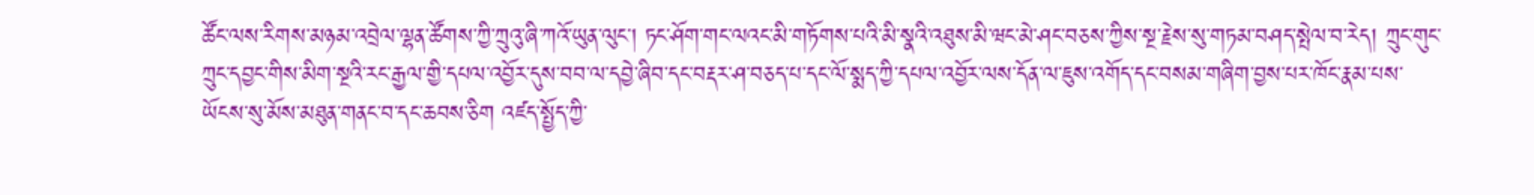ཚོང་ལས་རིགས་མཉམ་འབྲེལ་ལྷན་ཚོགས་ཀྱི་ཀྲུའུ་ཞི་ཀའོ་ཡུན་ལུང་། ཏང་ཤོག་གང་ལའང་མི་གཏོགས་པའི་མི་སྣའི་འཐུས་མི་ཝང་མེ་ཤང་བཅས་ཀྱིས་སྔ་རྗེས་སུ་གཏམ་བཤད་སྤེལ་བ་རེད། ཀྲུང་གུང་ཀྲུང་དབྱང་གིས་མིག་སྔའི་རང་རྒྱལ་གྱི་དཔལ་འབྱོར་དུས་བབ་ལ་དབྱེ་ཞིབ་དང་བརྡར་ཤ་བཅད་པ་དང་ལོ་སྨད་ཀྱི་དཔལ་འབྱོར་ལས་དོན་ལ་ཇུས་འགོད་དང་བསམ་གཞིག་བྱས་པར་ཁོང་རྣམ་པས་ཡོངས་སུ་མོས་མཐུན་གནང་བ་དང་ཆབས་ཅིག འཛད་སྤྱོད་ཀྱི་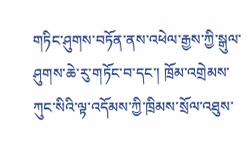གཏིང་ཤུགས་བཏོན་ནས་འཕེལ་རྒྱས་ཀྱི་སྒུལ་ཤུགས་ཆེ་རུ་གཏོང་བ་དང་། ཁྲོམ་འགྲེམས་ཀུང་སིའི་ལྟ་འདོམས་ཀྱི་ཁྲིམས་སྲོལ་འཐུས་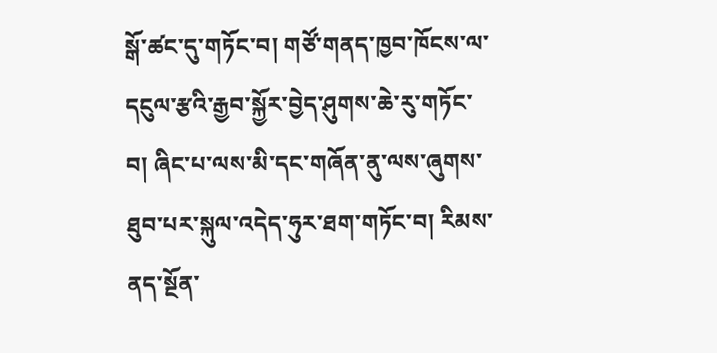སྒོ་ཚང་དུ་གཏོང་བ། གཙོ་གནད་ཁྱབ་ཁོངས་ལ་དངུལ་རྩའི་རྒྱབ་སྐྱོར་བྱེད་ཤུགས་ཆེ་རུ་གཏོང་བ། ཞིང་པ་ལས་མི་དང་གཞོན་ནུ་ལས་ཞུགས་ཐུབ་པར་སྐུལ་འདེད་ཧུར་ཐག་གཏོང་བ། རིམས་ནད་སྔོན་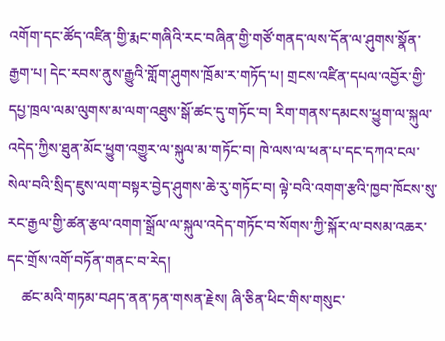འགོག་དང་ཚོད་འཛིན་གྱི་རྨང་གཞིའི་རང་བཞིན་གྱི་གཙོ་གནད་ལས་དོན་ལ་ཤུགས་སྣོན་རྒྱག་པ། དེང་རབས་ནུས་རྒྱུའི་གློག་ཤུགས་ཁྲོམ་ར་གཏོད་པ། གྲངས་འཛིན་དཔལ་འབྱོར་གྱི་དཔྱ་ཁྲལ་ལམ་ལུགས་མ་ལག་འཐུས་སྒོ་ཚང་དུ་གཏོང་བ། རིག་གནས་དམངས་ཕྱུག་ལ་སྐུལ་འདེད་ཀྱིས་ཐུན་མོང་ཕྱུག་འགྱུར་ལ་སྐུལ་མ་གཏོང་བ། ཁེ་ལས་ལ་ཕན་པ་དང་དཀའ་ངལ་སེལ་བའི་སྲིད་ཇུས་ལག་བསྟར་བྱེད་ཤུགས་ཆེ་རུ་གཏོང་བ། ལྟེ་བའི་འགག་རྩའི་ཁྱབ་ཁོངས་སུ་རང་རྒྱལ་གྱི་ཚན་རྩལ་འགག་སྒྲོལ་ལ་སྐུལ་འདེད་གཏོང་བ་སོགས་ཀྱི་སྐོར་ལ་བསམ་འཆར་དང་གྲོས་འགོ་བཏོན་གནང་བ་རེད།
    ཚང་མའི་གཏམ་བཤད་ནན་ཏན་གསན་རྗེས། ཞི་ཅིན་ཕིང་གིས་གསུང་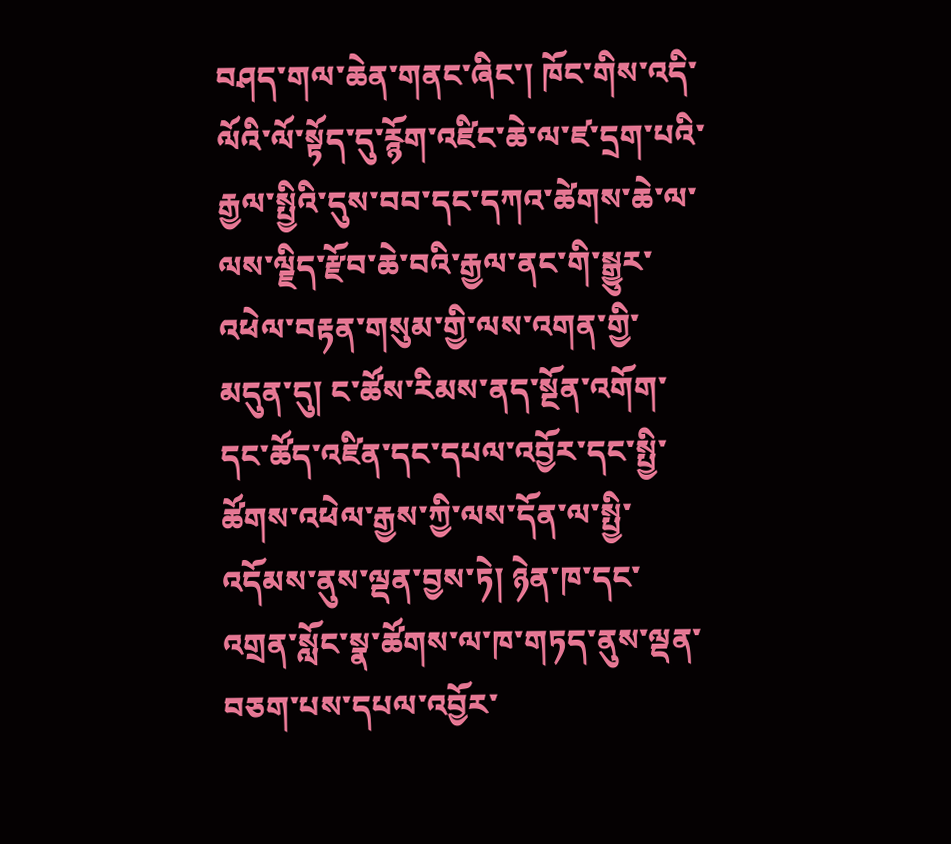བཤད་གལ་ཆེན་གནང་ཞིང་། ཁོང་གིས་འདི་ལོའི་ལོ་སྟོད་དུ་རྙོག་འཛིང་ཆེ་ལ་ཛ་དྲག་པའི་རྒྱལ་སྤྱིའི་དུས་བབ་དང་དཀའ་ཚེགས་ཆེ་ལ་ལས་ལྗིད་རྫོབ་ཆེ་བའི་རྒྱལ་ནང་གི་སྒྱུར་འཕེལ་བརྟན་གསུམ་གྱི་ལས་འགན་གྱི་མདུན་དུ། ང་ཚོས་རིམས་ནད་སྔོན་འགོག་དང་ཚོད་འཛིན་དང་དཔལ་འབྱོར་དང་སྤྱི་ཚོགས་འཕེལ་རྒྱས་ཀྱི་ལས་དོན་ལ་སྤྱི་འདོམས་ནུས་ལྡན་བྱས་ཏེ། ཉེན་ཁ་དང་འགྲན་སློང་སྣ་ཚོགས་ལ་ཁ་གཏད་ནུས་ལྡན་བཅག་པས་དཔལ་འབྱོར་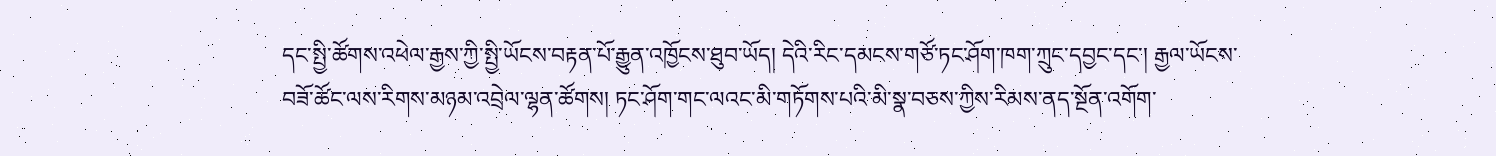དང་སྤྱི་ཚོགས་འཕེལ་རྒྱས་ཀྱི་སྤྱི་ཡོངས་བརྟན་པོ་རྒྱུན་འཁྱོངས་ཐུབ་ཡོད། དེའི་རིང་དམངས་གཙོ་ཏང་ཤོག་ཁག་ཀྲུང་དབྱང་དང་། རྒྱལ་ཡོངས་བཟོ་ཚོང་ལས་རིགས་མཉམ་འབྲེལ་ལྷན་ཚོགས། ཏང་ཤོག་གང་ལའང་མི་གཏོགས་པའི་མི་སྣ་བཅས་ཀྱིས་རིམས་ནད་སྔོན་འགོག་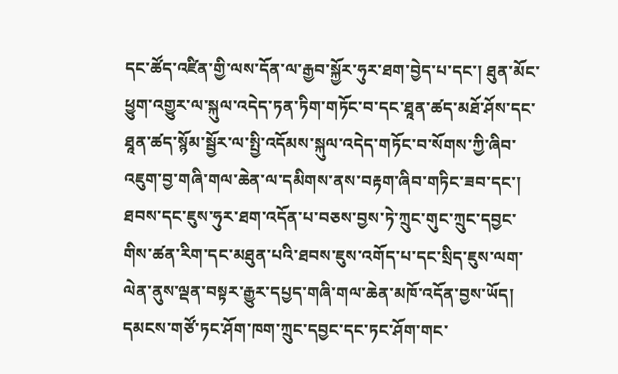དང་ཚོད་འཛིན་གྱི་ལས་དོན་ལ་རྒྱབ་སྐྱོར་ཧུར་ཐག་བྱེད་པ་དང་། ཐུན་མོང་ཕྱུག་འགྱུར་ལ་སྐུལ་འདེད་ཏན་ཏིག་གཏོང་བ་དང་ཐཱན་ཚད་མཐོ་ཤོས་དང་ཐཱན་ཚད་སྙོམ་སྦྱོར་ལ་སྤྱི་འདོམས་སྐུལ་འདེད་གཏོང་བ་སོགས་ཀྱི་ཞིབ་འཇུག་བྱ་གཞི་གལ་ཆེན་ལ་དམིགས་ནས་བརྟག་ཞིབ་གཏིང་ཟབ་དང་། ཐབས་དང་ཇུས་ཧུར་ཐག་འདོན་པ་བཅས་བྱས་ཏེ་ཀྲུང་གུང་ཀྲུང་དབྱང་གིས་ཚན་རིག་དང་མཐུན་པའི་ཐབས་ཇུས་འགོད་པ་དང་སྲིད་ཇུས་ལག་ལེན་ནུས་ལྡན་བསྟར་རྒྱུར་དཔྱད་གཞི་གལ་ཆེན་མཁོ་འདོན་བྱས་ཡོད། དམངས་གཙོ་ཏང་ཤོག་ཁག་ཀྲུང་དབྱང་དང་ཏང་ཤོག་གང་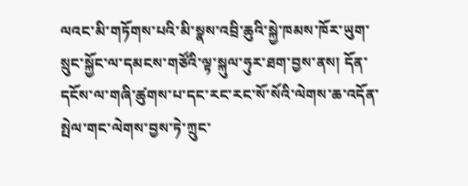ལའང་མི་གཏོགས་པའི་མི་སྣས་འབྲི་ཆུའི་སྐྱེ་ཁམས་ཁོར་ཡུག་སྲུང་སྐྱོང་ལ་དམངས་གཙོའི་ལྟ་སྐུལ་ཧུར་ཐག་བྱས་ནས། དོན་དངོས་ལ་གཞི་ཚུགས་པ་དང་རང་རང་སོ་སོའི་ལེགས་ཆ་འདོན་སྤེལ་གང་ལེགས་བྱས་ཏེ་ཀྲུང་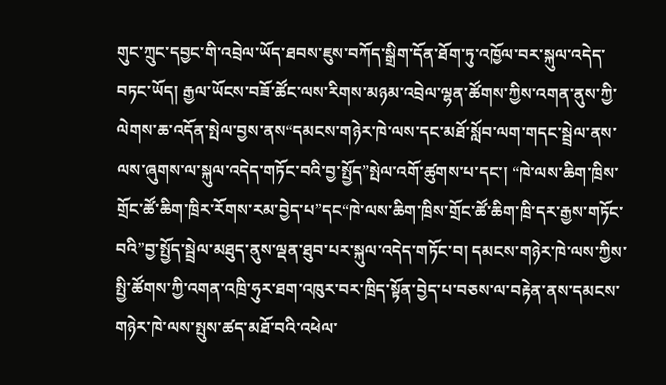གུང་ཀྲུང་དབྱང་གི་འབྲེལ་ཡོད་ཐབས་ཇུས་བཀོད་སྒྲིག་དོན་ཐོག་ཏུ་འཁྱོལ་བར་སྐུལ་འདེད་བཏང་ཡོད། རྒྱལ་ཡོངས་བཟོ་ཚོང་ལས་རིགས་མཉམ་འབྲེལ་ལྷན་ཚོགས་ཀྱིས་འགན་ནུས་ཀྱི་ལེགས་ཆ་འདོན་སྤེལ་བྱས་ནས“དམངས་གཉེར་ཁེ་ལས་དང་མཐོ་སློབ་ལག་གདང་སྦྲེལ་ནས་ལས་ཞུགས་ལ་སྐུལ་འདེད་གཏོང་བའི་བྱ་སྤྱོད”སྤེལ་འགོ་ཚུགས་པ་དང་། “ཁེ་ལས་ཆིག་ཁྲིས་གྲོང་ཚོ་ཆིག་ཁྲིར་རོགས་རམ་བྱེད་པ”དང“ཁེ་ལས་ཆིག་ཁྲིས་གྲོང་ཚོ་ཆིག་ཁྲི་དར་རྒྱས་གཏོང་བའི”བྱ་སྤྱོད་སྦྲེལ་མཐུད་ནུས་ལྡན་ཐུབ་པར་སྐུལ་འདེད་གཏོང་བ། དམངས་གཉེར་ཁེ་ལས་ཀྱིས་སྤྱི་ཚོགས་ཀྱི་འགན་འཁྲི་ཧུར་ཐག་འཁུར་བར་ཁྲིད་སྟོན་བྱེད་པ་བཅས་ལ་བརྟེན་ནས་དམངས་གཉེར་ཁེ་ལས་སྤུས་ཚད་མཐོ་བའི་འཕེལ་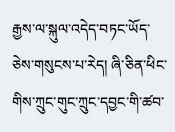རྒྱས་ལ་སྐུལ་འདེད་བཏང་ཡོད་ཅེས་གསུངས་པ་རེད། ཞི་ཅིན་ཕིང་གིས་ཀྲུང་གུང་ཀྲུང་དབྱང་གི་ཚབ་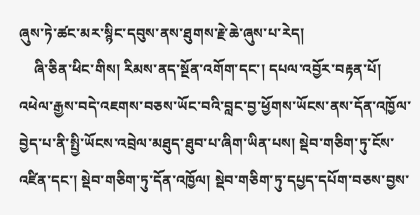ཞུས་ཏེ་ཚང་མར་སྙིང་དབུས་ནས་ཐུགས་རྗེ་ཆེ་ཞུས་པ་རེད།
    ཞི་ཅིན་ཕིང་གིས། རིམས་ནད་སྔོན་འགོག་དང་། དཔལ་འབྱོར་བརྟན་པོ། འཕེལ་རྒྱས་བདེ་འཇགས་བཅས་ཡོང་བའི་བླང་བྱ་ཕྱོགས་ཡོངས་ནས་དོན་འཁྱོལ་བྱེད་པ་ནི་སྤྱི་ཡོངས་འབྲེལ་མཐུད་ཐུབ་པ་ཞིག་ཡིན་པས། སྡེབ་གཅིག་ཏུ་ངོས་འཛིན་དང་། སྡེབ་གཅིག་ཏུ་དོན་འཁྱོལ། སྡེབ་གཅིག་ཏུ་དཔྱད་དཔོག་བཅས་བྱས་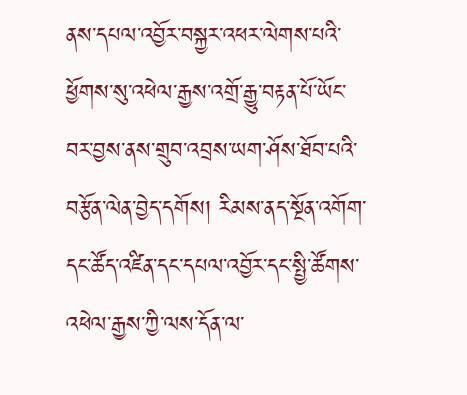ནས་དཔལ་འབྱོར་བསྐྱར་འཕར་ལེགས་པའི་ཕྱོགས་སུ་འཕེལ་རྒྱས་འགྲོ་རྒྱུ་བརྟན་པོ་ཡོང་བར་བྱས་ནས་གྲུབ་འབྲས་ཡག་ཤོས་ཐོབ་པའི་བརྩོན་ལེན་བྱེད་དགོས། རིམས་ནད་སྔོན་འགོག་དང་ཚོད་འཛིན་དང་དཔལ་འབྱོར་དང་སྤྱི་ཚོགས་འཕེལ་རྒྱས་ཀྱི་ལས་དོན་ལ་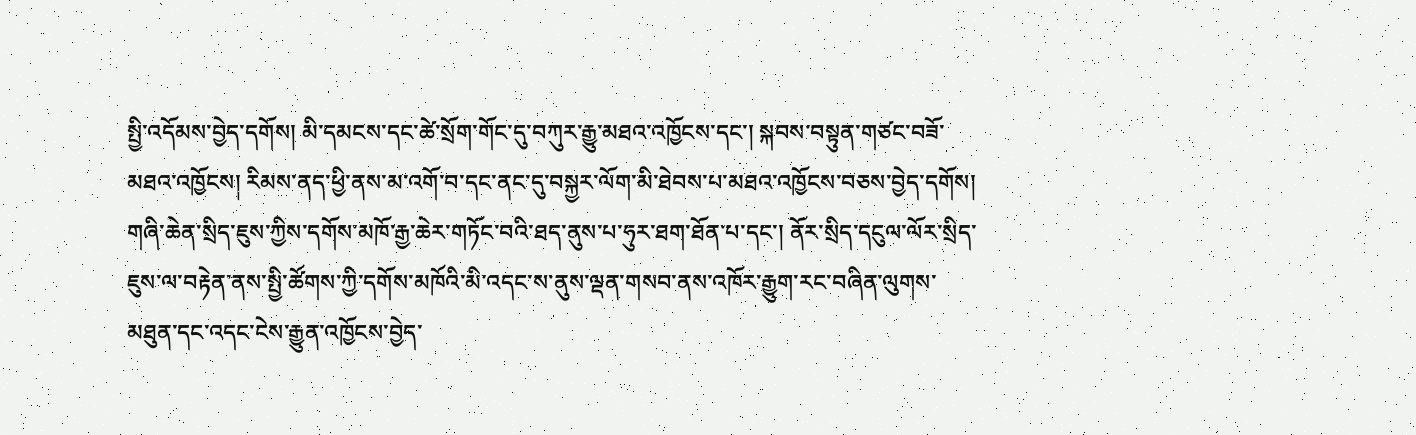སྤྱི་འདོམས་བྱེད་དགོས། མི་དམངས་དང་ཚེ་སྲོག་གོང་དུ་བཀུར་རྒྱུ་མཐའ་འཁྱོངས་དང་། སྐབས་བསྟུན་གཙང་བཟོ་མཐའ་འཁྱོངས། རིམས་ནད་ཕྱི་ནས་མ་འགོ་བ་དང་ནང་དུ་བསྐྱར་ལོག་མི་ཐེབས་པ་མཐའ་འཁྱོངས་བཅས་བྱེད་དགོས། གཞི་ཆེན་སྲིད་ཇུས་ཀྱིས་དགོས་མཁོ་རྒྱ་ཆེར་གཏོང་བའི་ཐད་ནུས་པ་ཧུར་ཐག་ཐོན་པ་དང་། ནོར་སྲིད་དངུལ་ལོར་སྲིད་ཇུས་ལ་བརྟེན་ནས་སྤྱི་ཚོགས་ཀྱི་དགོས་མཁོའི་མི་འདང་ས་ནུས་ལྡན་གསབ་ནས་འཁོར་རྒྱུག་རང་བཞིན་ལུགས་མཐུན་དང་འདང་ངེས་རྒྱུན་འཁྱོངས་བྱེད་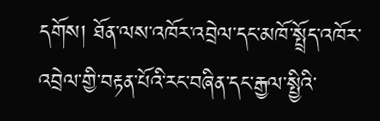དགོས། ཐོན་ལས་འཁོར་འབྲེལ་དང་མཁོ་སྤྲོད་འཁོར་འབྲེལ་གྱི་བརྟན་པོའི་རང་བཞིན་དང་རྒྱལ་སྤྱིའི་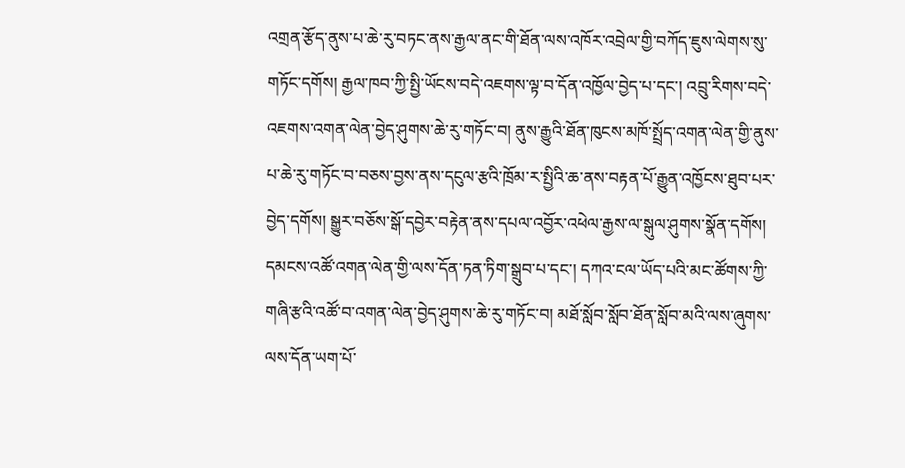འགྲན་རྩོད་ནུས་པ་ཆེ་རུ་བཏང་ནས་རྒྱལ་ནང་གི་ཐོན་ལས་འཁོར་འབྲེལ་གྱི་བཀོད་ཇུས་ལེགས་སུ་གཏོང་དགོས། རྒྱལ་ཁབ་ཀྱི་སྤྱི་ཡོངས་བདེ་འཇགས་ལྟ་བ་དོན་འཁྱོལ་བྱེད་པ་དང་། འབྲུ་རིགས་བདེ་འཇགས་འགན་ལེན་བྱེད་ཤུགས་ཆེ་རུ་གཏོང་བ། ནུས་རྒྱུའི་ཐོན་ཁུངས་མཁོ་སྤྲོད་འགན་ལེན་གྱི་ནུས་པ་ཆེ་རུ་གཏོང་བ་བཅས་བྱས་ནས་དངུལ་རྩའི་ཁྲོམ་ར་སྤྱིའི་ཆ་ནས་བརྟན་པོ་རྒྱུན་འཁྱོངས་ཐུབ་པར་བྱེད་དགོས། སྒྱུར་བཅོས་སྒོ་དབྱེར་བརྟེན་ནས་དཔལ་འབྱོར་འཕེལ་རྒྱས་ལ་སྒུལ་ཤུགས་སྣོན་དགོས། དམངས་འཚོ་འགན་ལེན་གྱི་ལས་དོན་ཏན་ཏིག་སྒྲུབ་པ་དང་། དཀའ་ངལ་ཡོད་པའི་མང་ཚོགས་ཀྱི་གཞི་རྩའི་འཚོ་བ་འགན་ལེན་བྱེད་ཤུགས་ཆེ་རུ་གཏོང་བ། མཐོ་སློབ་སློབ་ཐོན་སློབ་མའི་ལས་ཞུགས་ལས་དོན་ཡག་པོ་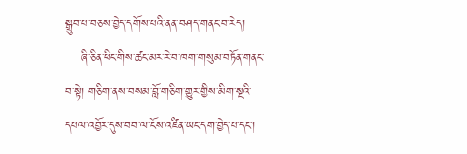སྒྲུབ་པ་བཅས་བྱེད་དགོས་པའི་ནན་བཤད་གནང་བ་རེད།
    ཞི་ཅིན་ཕིང་གིས་ཚང་མར་རེ་བ་ཁག་གསུམ་བཏོན་གནང་བ་སྟེ། གཅིག་ནས་བསམ་བློ་གཅིག་གྱུར་གྱིས་མིག་སྔའི་དཔལ་འབྱོར་དུས་བབ་ལ་ངོས་འཛིན་ཡང་དག་བྱེད་པ་དང་།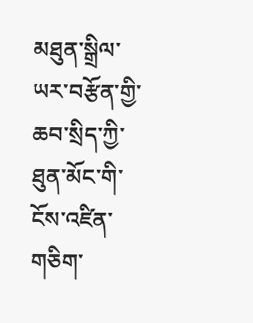མཐུན་སྒྲིལ་ཡར་བརྩོན་གྱི་ཆབ་སྲིད་ཀྱི་ཐུན་མོང་གི་ངོས་འཛིན་གཅིག་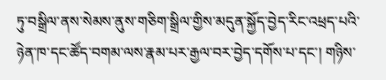ཏུ་བསྒྲིལ་ནས་སེམས་ནུས་གཅིག་སྒྲིལ་གྱིས་མདུན་སྐྱོད་བྱེད་རིང་འཕྲད་པའི་ཉེན་ཁ་དང་ཚོད་བགམ་ལས་རྣམ་པར་རྒྱལ་བར་བྱེད་དགོས་པ་དང་། གཉིས་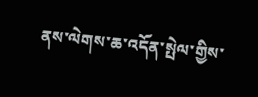ནས་ལེགས་ཆ་འདོན་སྤེལ་གྱིས་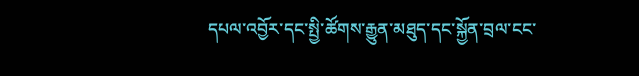དཔལ་འབྱོར་དང་སྤྱི་ཚོགས་རྒྱུན་མཐུད་དང་སྐྱོན་བྲལ་ངང་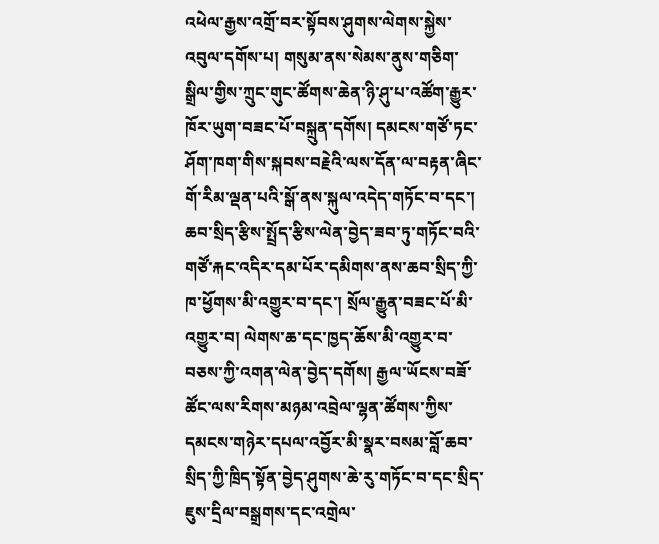འཕེལ་རྒྱས་འགྲོ་བར་སྟོབས་ཤུགས་ལེགས་སྐྱེས་འབུལ་དགོས་པ། གསུམ་ནས་སེམས་ནུས་གཅིག་སྒྲིལ་གྱིས་ཀྲུང་གུང་ཚོགས་ཆེན་ཉི་ཤུ་པ་འཚོག་རྒྱུར་ཁོར་ཡུག་བཟང་པོ་བསྐྲུན་དགོས། དམངས་གཙོ་ཏང་ཤོག་ཁག་གིས་སྐབས་བརྗེའི་ལས་དོན་ལ་བརྟན་ཞིང་གོ་རིམ་ལྡན་པའི་སྒོ་ནས་སྐུལ་འདེད་གཏོང་བ་དང་། ཆབ་སྲིད་རྩིས་སྤྲོད་རྩིས་ལེན་བྱེད་ཟབ་ཏུ་གཏོང་བའི་གཙོ་རྐང་འདིར་དམ་པོར་དམིགས་ནས་ཆབ་སྲིད་ཀྱི་ཁ་ཕྱོགས་མི་འགྱུར་བ་དང་། སྲོལ་རྒྱུན་བཟང་པོ་མི་འགྱུར་བ། ལེགས་ཆ་དང་ཁྱད་ཆོས་མི་འགྱུར་བ་བཅས་ཀྱི་འགན་ལེན་བྱེད་དགོས། རྒྱལ་ཡོངས་བཟོ་ཚོང་ལས་རིགས་མཉམ་འབྲེལ་ལྷན་ཚོགས་ཀྱིས་དམངས་གཉེར་དཔལ་འབྱོར་མི་སྣར་བསམ་བློ་ཆབ་སྲིད་ཀྱི་ཁྲིད་སྟོན་བྱེད་ཤུགས་ཆེ་རུ་གཏོང་བ་དང་སྲིད་ཇུས་དྲིལ་བསྒྲགས་དང་འགྲེལ་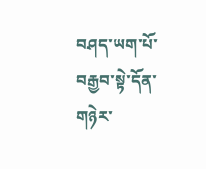བཤད་ཡག་པོ་བརྒྱབ་སྟེ་དོན་གཉེར་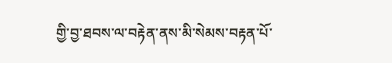གྱི་བྱ་ཐབས་ལ་བརྟེན་ནས་མི་སེམས་བརྟན་པོ་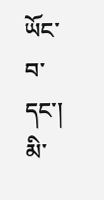ཡོང་བ་དང་། མི་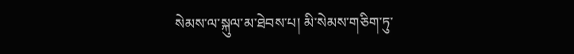སེམས་ལ་སྐུལ་མ་ཐེབས་པ། མི་སེམས་གཅིག་ཏུ་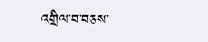འགྲིལ་བ་བཅས་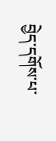བྱེད་དགོས་པ་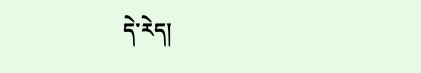དེ་རེད།